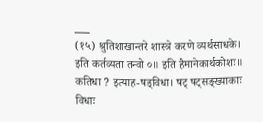___
(१५) श्रुतिशाखान्तरे शास्त्रे करणे व्यर्थसाधके। इति कर्तव्यता तन्वो ०॥ इति हैमानेकार्थकोशः॥
कतिधा ? इत्याह-षड्विधा। षट् षट्सङ्ख्याकाः विधाः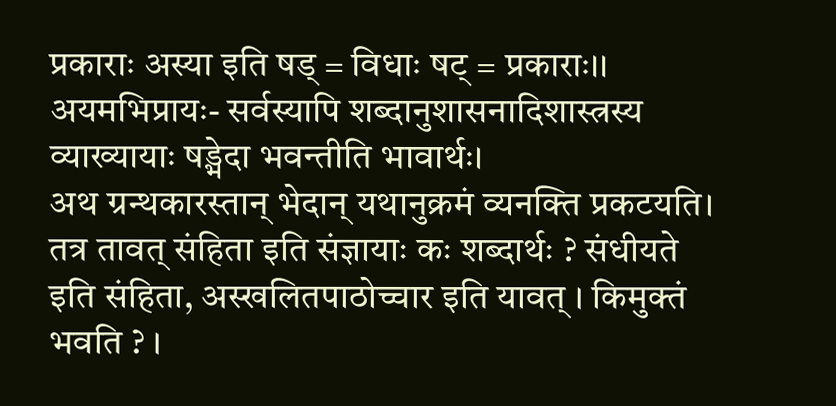प्रकाराः अस्या इति षड् = विधाः षट् = प्रकाराः।।
अयमभिप्रायः- सर्वस्यापि शब्दानुशासनादिशास्त्रस्य व्याख्यायाः षड्भेदा भवन्तीति भावार्थः।
अथ ग्रन्थकारस्तान् भेदान् यथानुक्रमं व्यनक्ति प्रकटयति। तत्र तावत् संहिता इति संज्ञायाः कः शब्दार्थः ? संधीयते इति संहिता, अस्खलितपाठोच्चार इति यावत् । किमुक्तं भवति ? ।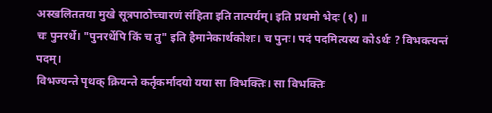अस्खलिततया मुखे सूत्रपाठोच्चारणं संहिता इति तात्पर्यम्। इति प्रथमो भेदः (१) ॥
चः पुनरर्थे। "पुनरर्थेपि किं च तु" इति हैमानेकार्थकोशः। च पुनः। पदं पदमित्यस्य कोऽर्थः ? विभक्त्यन्तं पदम्।
विभज्यन्ते पृथक् क्रियन्ते कर्तृकर्मादयो यया सा विभक्तिः। सा विभक्तिः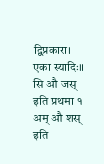द्विप्रकारा। एका स्यादिः॥
सि औ जस् इति प्रथमा १ अम् औ शस् इति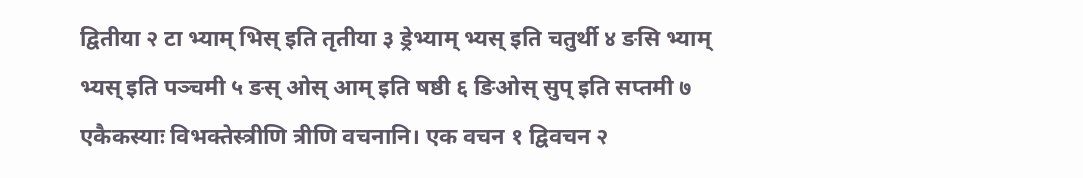द्वितीया २ टा भ्याम् भिस् इति तृतीया ३ ड्रेभ्याम् भ्यस् इति चतुर्थी ४ ङसि भ्याम् भ्यस् इति पञ्चमी ५ ङस् ओस् आम् इति षष्ठी ६ ङिओस् सुप् इति सप्तमी ७
एकैकस्याः विभक्तेस्त्रीणि त्रीणि वचनानि। एक वचन १ द्विवचन २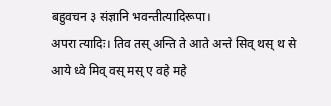बहुवचन ३ संज्ञानि भवन्तीत्यादिरूपा।
अपरा त्यादिः। तिव तस् अन्ति ते आते अन्ते सिव् थस् थ से आये ध्वे मिव् वस् मस् ए वहे महे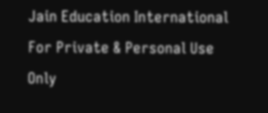Jain Education International
For Private & Personal Use Only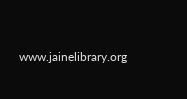www.jainelibrary.org